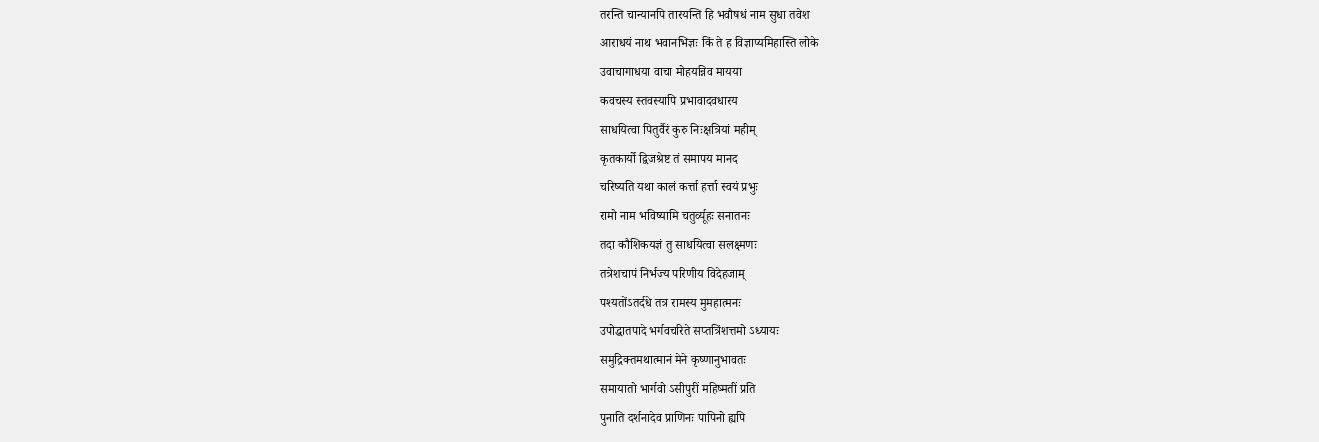तरन्ति चान्यानपि तारयन्ति हि भवौषधं नाम सुधा तवेश
आराधयं नाथ भवानभिज्ञः किं ते ह विज्ञाप्यमिहास्ति लोके
उवाचागाधया वाचा मोहयन्निव मायया
कवचस्य स्तवस्यापि प्रभावादवधारय
साधयित्वा पितुर्वैरं कुरु निःक्षत्रियां महीम्
कृतकार्यो द्विजश्रेष्ट तं समापय मानद
चरिष्यति यथा कालं कर्त्ता हर्त्ता स्वयं प्रभुः
रामो नाम भविष्यामि चतुर्व्यूहः सनातनः
तदा कौशिकयज्ञं तु साधयित्वा सलक्ष्मणः
तत्रेशचापं निर्भज्य परिणीय विदेहजाम्
पश्यतोंऽतर्दधे तत्र रामस्य मुमहात्मनः
उपोद्धातपादे भर्गवचरिते सप्तत्रिंशत्तमो ऽध्यायः
समुद्रिक्तमथात्मानं मेने कृष्णानुभावतः
समायातो भार्गवो ऽसीपुरीं महिष्मतीं प्रति
पुनाति दर्शनादेव प्राणिनः पापिनो ह्यपि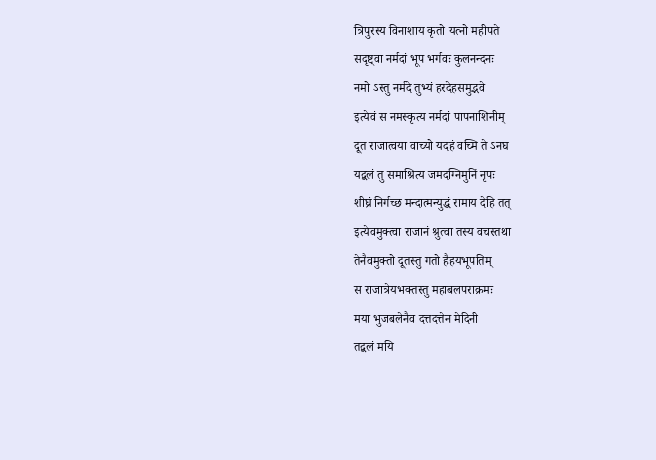त्रिपुरस्य विनाशाय कृतो यत्नो महीपते
सदृष्ट्वा नर्मदां भूप भर्गवः कुलनन्दनः
नमो ऽस्तु नर्मदे तुभ्यं हरदेहसमुद्भवे
इत्येवं स नमस्कृत्य नर्मदां पापनाशिनीम्
दूत राजात्वया वाच्यो यदहं वच्मि ते ऽनघ
यद्बलं तु समाश्रित्य जमदग्निमुनिं नृपः
शीघ्रं निर्गच्छ मन्दात्मन्युद्धं रामाय देहि तत्
इत्येवमुक्त्वा राजानं श्रुत्वा तस्य वचस्तथा
तेनैवमुक्तो दूतस्तु गतो हैहयभूपतिम्
स राजात्रेयभक्तस्तु महाबलपराक्रमः
मया भुजबलेनैव दत्तदत्तेन मेदिनी
तद्बलं मयि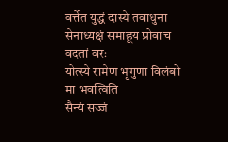वर्त्तेत युद्धं दास्ये तवाधुना
सेनाध्यक्षं समाहूय प्रोवाच वदतां वरः
योत्स्ये रामेण भृगुणा विलंबो मा भवत्विति
सैन्यं सज्जं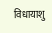विधायाशु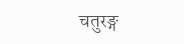चतुरङ्ग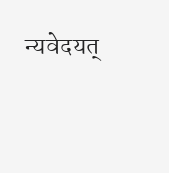न्यवेदयत्